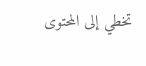تخطي إلى المحتوى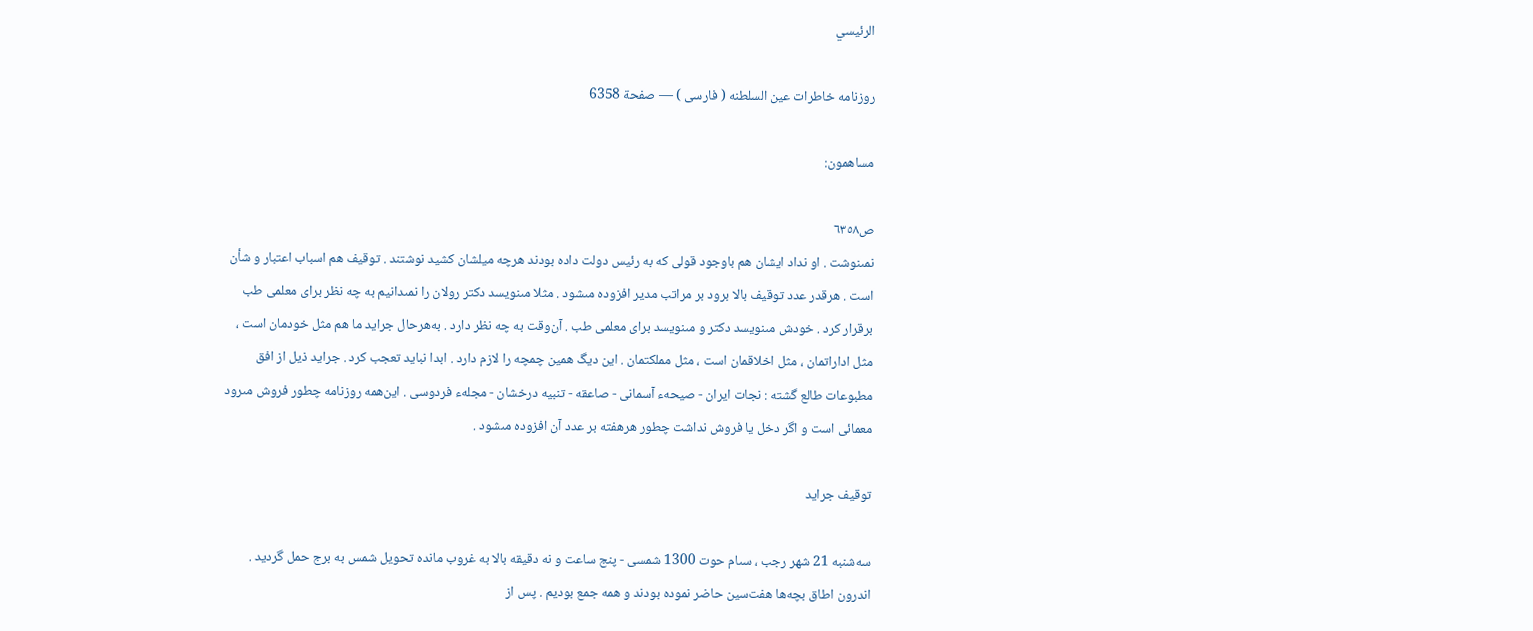الرئيسي

روزنامه خاطرات عين السلطنه ( فارسى ) — صفحة 6358

مساهمون:

ص٦٣٥٨
نمىنوشت . او نداد ايشان هم باوجود قولى كه به رئيس دولت داده بودند هرچه ميلشان كشيد نوشتند . توقيف هم اسباب اعتبار و شأن است . هرقدر عدد توقيف بالا برود بر مراتب مدير افزوده مىشود . مثلا مىنويسد دكتر رولان را نمىدانيم به چه نظر براى معلمى طب برقرار كرد . خودش مىنويسد دكتر و مىنويسد براى معلمى طب . آن‌وقت به چه نظر دارد . به‌هرحال جرايد ما هم مثل خودمان است ، مثل اداراتمان ، مثل اخلاقمان است ، مثل مملكتمان . اين ديگ همين چمچه را لازم دارد . ابدا نبايد تعجب كرد . جرايد ذيل از افق مطبوعات طالع گشته : نجات ايران - صيحهء آسمانى - صاعقه - تنبيه درخشان - مجلهء فردوسى . اين‌همه روزنامه چطور فروش مىرود معمائى است و اگر دخل يا فروش نداشت چطور هرهفته بر عدد آن افزوده مىشود .

توقيف جرايد

سه‌شنبه 21 شهر رجب ، سىام حوت 1300 شمسى - پنج ساعت و نه دقيقه بالا به غروب مانده تحويل شمس به برج حمل گرديد . اندرون اطاق بچه‌ها هفت‌سين حاضر نموده بودند و همه جمع بوديم . پس از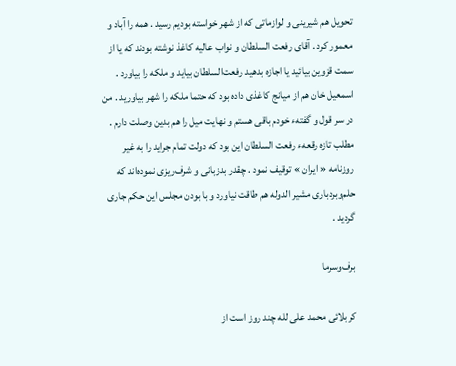تحويل هم شيرينى و لوازماتى كه از شهر خواسته بوديم رسيد . همه را آباد و معمور كرد . آقاى رفعت السلطان و نواب عاليه كاغذ نوشته بودند كه يا از سمت قزوين بيائيد يا اجازه بدهيد رفعت‌السلطان بيايد و ملكه را بياورد . اسمعيل خان هم از ميانج كاغذى داده بود كه حتما ملكه را شهر بياوريد . من در سر قول و گفتهء خودم باقى هستم و نهايت ميل را هم بدين وصلت دارم . مطلب تازه رقعهء رفعت السلطان اين بود كه دولت تمام جرايد را به غير روزنامه « ايران » توقيف نمود . چقدر بدزبانى و شرف‌ريزى نموده‌اند كه حلم‌وبردبارى مشير الدوله هم طاقت نياورد و با بودن مجلس اين حكم جارى گرديد .

برف‌وسرما

كربلائى محمد على لله چند روز است از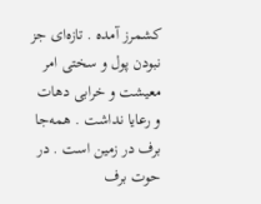كشمرز آمده . تازه‌اى جز نبودن پول و سختى امر معيشت و خرابى دهات و رعايا نداشت . همه‌جا برف در زمين است . در حوت برف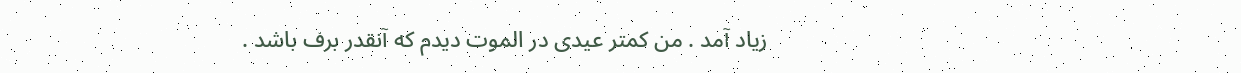زياد آمد . من كمتر عيدى در الموت ديدم كه آنقدر برف باشد .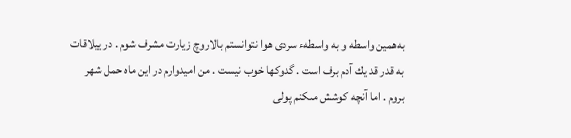به‌همين واسطه و به واسطهء سردى هوا نتوانستم بالاروچ زيارت مشرف شوم . در ييلاقات به قدر قد يك آدم برف است . گدوكها خوب نيست . من اميدوارم در اين ماه حمل شهر بروم . اما آنچه كوشش مىكنم پولى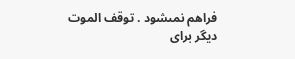فراهم نمىشود . توقف الموت ديگر براى